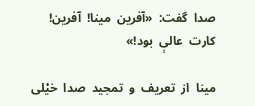صدا  گفت:  «آفرین  مینا!  آفرین!  کارت  عالې  بود!»

مینا  از  تعریف  و  تمجید  صدا  خی۟لی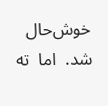خوش‌حال  شد.  اما  ته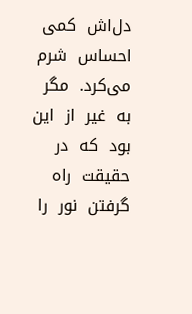دل‌اش  کمی  احساس  شرم  می‌کرد.  مگر  به  غیر  از  این  بود  که  در  حقیقت  راه  گرفتن  نور  را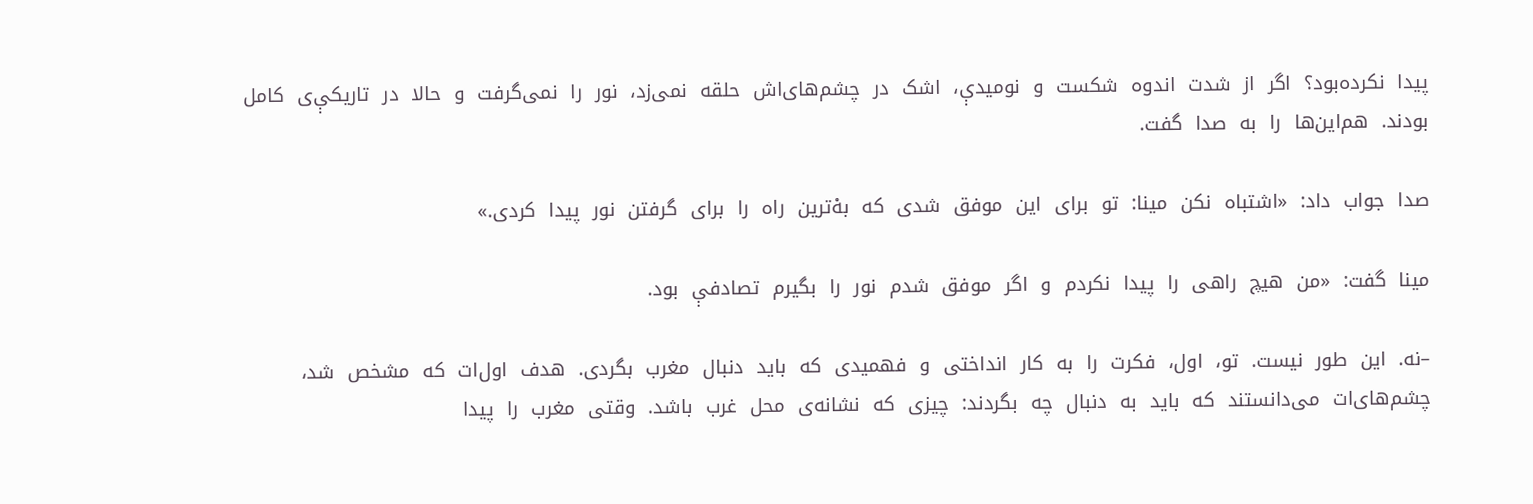پیدا  نکرده‌بود؟  اگر  از  شدت  اندوه  شکست  و  نومیدې،  اشک  در  چشم‌های‌اش  حلقه  نمی‌زد،  نور  را  نمی‌گرفت  و  حالا  در  تاریکې‌ی  کامل  بودند.  هم‌این‌ها  را  به  صدا  گفت.

صدا  جواب  داد:  «اشتباه  نکن  مینا:  تو  برای  این  موفق  شدی  که  به۟‌ترین  راه  را  برای  گرفتن  نور  پیدا  کردی.»

مینا  گفت:  «من  هیچ  راهی  را  پیدا  نکردم  و  اگر  موفق  شدم  نور  را  بگیرم  تصادفې  بود.

–نه.  این  طور  نیست.  تو،  اول،  فکرت  را  به  کار  انداختی  و  فهمیدی  که  باید  دنبال  مغرب  بگردی.  هدف  اول‌ات  که  مشخص  شد،  چشم‌‌های‌ات  می‌دانستند  که  باید  به  دنبال  چه  بگردند:  چیزی  که  نشانه‌ی  محل  غرب  باشد.  وقتی  مغرب  را  پیدا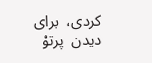کردی،  برای  دیدن  پرتو۟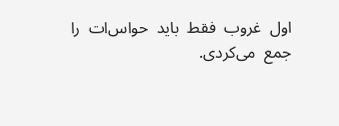اول  غروب  فقط  باید  حواس‌ات  را  جمع  می‌کردی.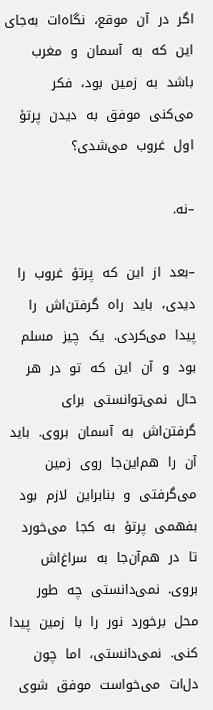اگر  در  آن  موقع،  نگاه‌ات  به‌جای  این  که  به  آسمان  و  مغرب  باشد  به  زمین  بود،  فکر  می‌کنی  موفق  به  دیدن  پرتو۟  اول  غروب  می‌شدی؟

–نه.

–بعد  از  این  که  پرتو۟  غروب  را  دیدی،  باید  راه  گرفتن‌اش  را  پیدا  می‌کردی.  یک  چیز  مسلم  بود  و  آن  این  که  تو  در  هر  حال  نمی‌توانستی  برای  گرفتن‌اش  به  آسمان  بروی.  باید  آن  را  هم‌این‌جا  روی  زمین  می‌گرفتی  و  بنابراین  لازم  بود  بفهمی  پرتو۟  به  کجا  می‌خورد  تا  در  هم‌آن‌جا  به  سراغ‌اش  بروی.  نمی‌دانستی  چه  طور  محل  برخورد  نور  را  با  زمین  پیدا  کنی.  نمی‌دانستی،  اما  چون  دل‌ات  می‌خواست  موفق  شوی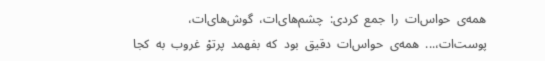همه‌ی  حواس‌ات  را  جمع  کردی:  چشم‌های‌ات،  گوش‌های‌ات،  پوست‌ات،...  همه‌ی  حواس‌ات  دقیق  بود  که  بفهمد  پرتو۟  غروب  به  کجا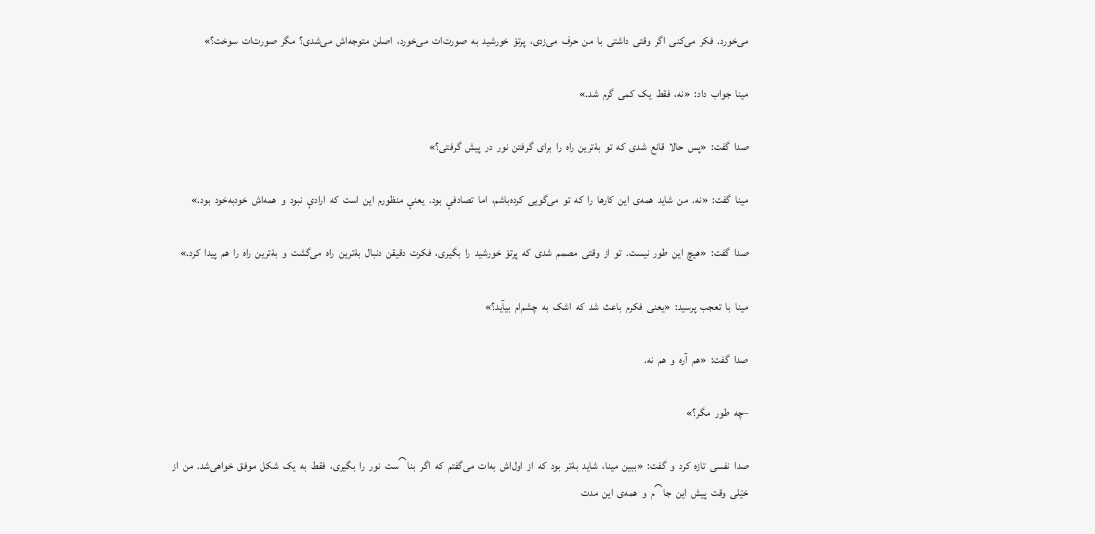می‌خورد.  فکر  می‌کنی  اگر  وقتی  داشتی  با  من  حرف  می‌زدی،  پرتو۟  خورشید  به  صورت‌ات  می‌خورد،  اصلن  متوجه‌اش  می‌شدی؟  مگر  صورت‌ات  سوخت؟»

مینا  جواب  داد:  «نه،  فقط  یک  کمی  گرم  شد.»

صدا  گفت:  «پس  حالا  قانع  شدی  که  تو  به۟‌ترین  راه  را  برای  گرفتن  نور  در  پیش  گرفتی؟»

مینا  گفت:  «نه.  من  شاید  همه‌ی  این  کارها  را  که  تو  می‌گویی  کرده‌باشم،  اما  تصادفې  بود.  یعنې  منظورم  این  است  که  ارادې  نبود  و  همه‌اش  خودبه‌خود  بود.»

صدا  گفت:  «هیچ  این  طور  نیست.  تو  از  وقتی  مصمم  شدی  که  پرتو۟  خورشید  را  بگیری،  فکرت  دقیقن  دنبال  به۟‌ترین  راه  می‌گشت  و  به۟‌ترین  راه  را  هم  پیدا  کرد.»

مینا  با  تعجب  پرسید:  «یعنی  فکرم  باعث  شد  که  اشک  به  چشم‌ام  بیآید؟»

صدا  گفت:  «هم  آره  و  هم  نه.

–چه  طور  مگر؟»

صدا  نفسی  تازه  کرد  و  گفت:  «ببین  مینا،  شاید  به۟‌تر  بود  که  از  اول‌اش  به‌ات  می‌گفتم  که  اگر  بنا⁀ست  نور  را  بگیری،  فقط  به  یک  شکل  موفق  خواهی‌شد.  من  از  خی۟لی  وقت  پیش  این  جا⁀م  و  همه‌ی  این  مدت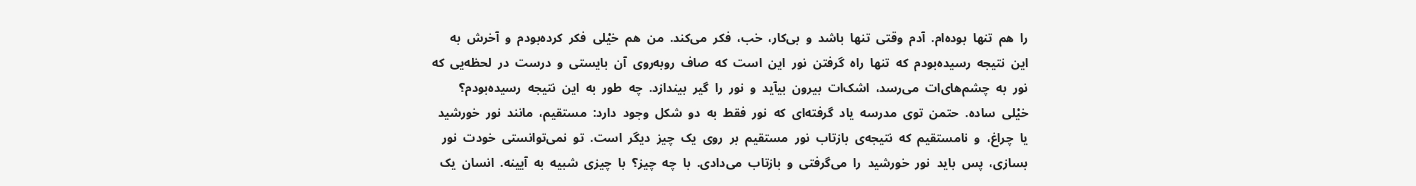را  هم  تنها  بوده‌ام.  آدم  وقتی  تنها  باشد  و  بی‌کار،  خب،  فکر  می‌کند.  من  هم  خی۟لی  فکر  کرده‌بودم  و  آخرش  به  این  نتیجه  رسیده‌بودم  که  تنها  راه  گرفتن  نور  این  است  که  صاف  روبه‌روی  آن  بایستی  و  درست  در  لحظه‌یی  که  نور  به  چشم‌های‌ات  می‌رسد،  اشک‌ات  بیرون  بیآید  و  نور  را  گیر  بیندازد.  چه  طور  به  این  نتیجه  رسیده‌بودم؟  خی۟لی  ساده.  حتمن  توی  مدرسه  یاد  گرفته‌ای  که  نور  فقط  به  دو  شکل  وجود  دارد:  مستقیم،  مانند  نور  خورشید  یا  چراغ،  و  نامستقیم  که  نتیجه‌ی  بازتاب  نور  مستقیم  بر  روی  یک  چیز  دیگر  است.  تو  نمی‌توانستی  خودت  نور  بسازی،  پس  باید  نور  خورشید  را  می‌گرفتی  و  بازتاب  می‌دادی.  با  چه  چیز؟  با  چیزی  شبیه  به  آیینه.  انسان  یک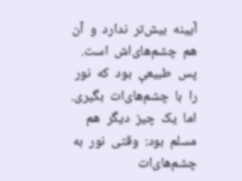آیینه  بیش‌تر  ندارد  و  آن  هم  چشم‌های‌اش  است.  پس  طبیعې  بود  که  نور  را  با  چشم‌های‌ات  بگیری.  اما  یک  چیز  دیگر  هم  مسلم  بود:  وقتی  نور  به  چشم‌های‌ات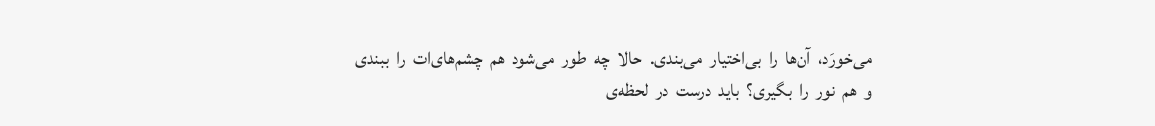می‌خورَد،  آن‌ها  را  بی‌اختیار  می‌بندی.  حالا  چه  طور  می‌شود  هم  چشم‌های‌ات  را  ببندی  و  هم  نور  را  بگیری؟  باید  درست  در  لحظه‌ی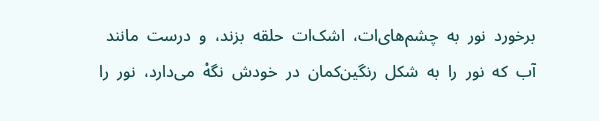برخورد  نور  به  چشم‌های‌ات،  اشک‌ات  حلقه  بزند،  و  درست  مانند  آب  که  نور  را  به  شکل  رنگین‌کمان  در  خودش  نگه۟  می‌دارد،  نور  را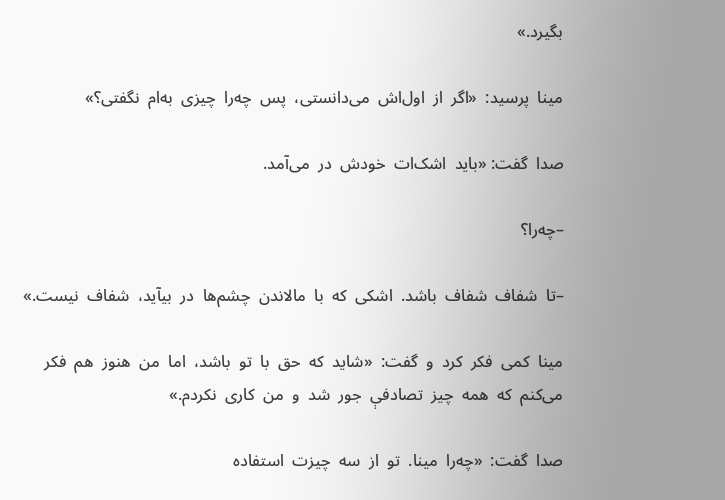بگیرد.»

مینا  پرسید:  «اگر  از  اول‌اش  می‌دانستی،  پس  چه‌را  چیزی  به‌ام  نگفتی؟»

صدا  گفت: «باید  اشک‌ات  خودش  در  می‌آمد.

–چه‌را؟

–تا  شفاف  شفاف  باشد.  اشکی  که  با  مالاندن  چشم‌ها  در  بیآید،  شفاف  نیست.»

مینا  کمی  فکر  کرد  و  گفت:  «شاید  که  حق  با  تو  باشد،  اما  من  هنوز  هم  فکر  می‌کنم  که  همه  چیز  تصادفې  جور  شد  و  من  کاری  نکردم.»

صدا  گفت:  «چه‌را  مینا.  تو  از  سه  چیزت  استفاده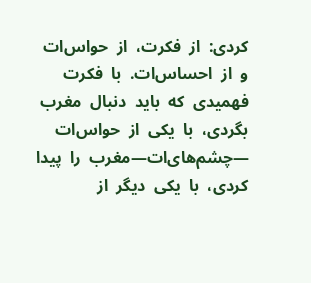کردی:  از  فکرت،  از  حواس‌ات  و  از  احساس‌ات.  با  فکرت  فهمیدی  که  باید  دنبال  مغرب  بگردی،  با  یکی  از  حواس‌ات —چشم‌های‌ات—مغرب  را  پیدا  کردی،  با  یکی  دیگر  از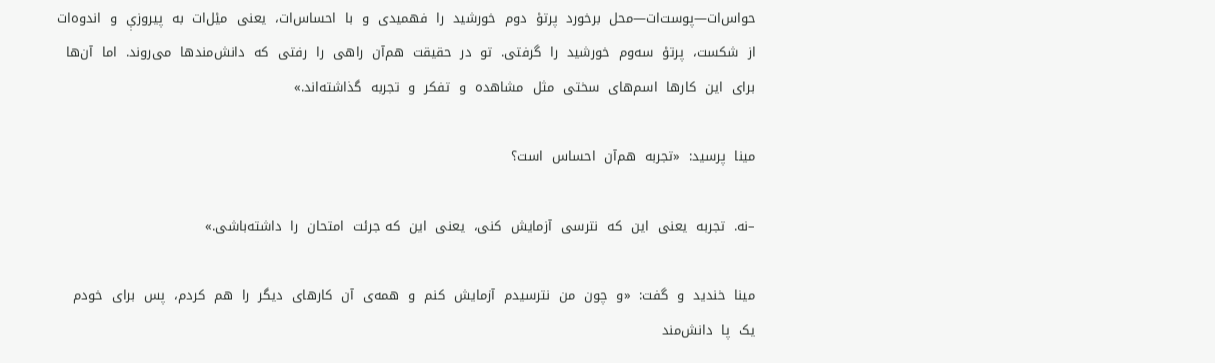حواس‌ات—پوست‌ات—محل  برخورد  پرتو۟  دوم  خورشید  را  فهمیدی  و  با  احساس‌ات،  یعنی  می۟ل‌ات  به  پیروزې  و  اندوه‌ات  از  شکست،  پرتو۟  سه‌وم  خورشید  را  گرفتی.  تو  در  حقیقت  هم‌آن  راهی  را  رفتی  که  دانش‌مندها  می‌روند.  اما  آن‌ها  برای  این  کارها  اسم‌های  سختی  مثل  مشاهده  و  تفکر  و  تجربه  گذاشته‌اند.»

مینا  پرسید:  «تجربه  هم‌آن  احساس  است؟

–نه.  تجربه  یعنی  این  که  نترسی  آزمایش  کنی،  یعنی  این  که جرئت  امتحان  را  داشته‌باشی.»

مینا  خندید  و  گفت:  «و  چون  من  نترسیدم  آزمایش  کنم  و  همه‌ی  آن  کارهای  دیگر  را  هم  کردم،  پس  برای  خودم  یک  پا  دانش‌مند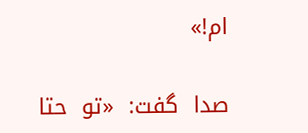ام!»

صدا  گفت:  «تو  حتا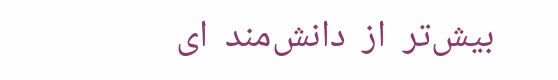بیش‌تر  از  دانش‌مند  ای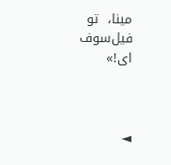مینا،  تو  فیل‌سوف  ای!»



◄